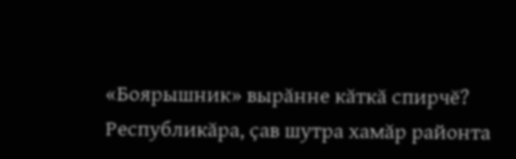«Боярышник» вырăнне кăткă спирчĕ?
Республикăра, çав шутра хамăр районта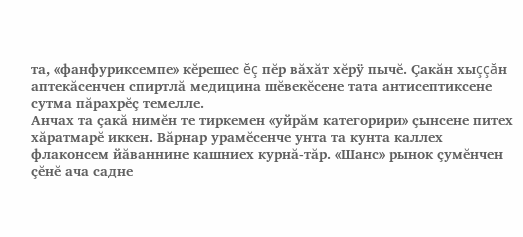та, «фанфуриксемпе» кĕрешес ĕç пĕр вăхăт хĕрÿ пычĕ. Çакăн хыççăн аптекăсенчен спиртлă медицина шĕвекĕсене тата антисептиксене сутма пăрахрĕç темелле.
Анчах та çакă нимĕн те тиркемен «уйрăм категорири» çынсене питех хăратмарĕ иккен. Вăрнар урамĕсенче унта та кунта каллех флаконсем йăваннине кашниех курнă-тăр. «Шанс» рынок çумĕнчен çĕнĕ ача садне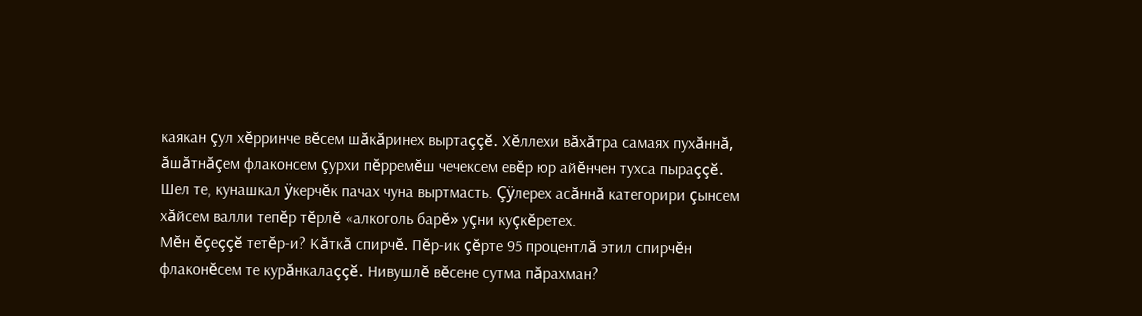каякан çул хĕрринче вĕсем шăкăринех выртаççĕ. Хĕллехи вăхăтра самаях пухăннă, ăшăтнăçем флаконсем çурхи пĕрремĕш чечексем евĕр юр айĕнчен тухса пыраççĕ. Шел те, кунашкал ÿкерчĕк пачах чуна выртмасть. Çÿлерех асăннă категорири çынсем хăйсем валли тепĕр тĕрлĕ «алкоголь барĕ» уçни куçкĕретех.
Мĕн ĕçеççĕ тетĕр-и? Кăткă спирчĕ. Пĕр-ик çĕрте 95 процентлă этил спирчĕн флаконĕсем те курăнкалаççĕ. Нивушлĕ вĕсене сутма пăрахман?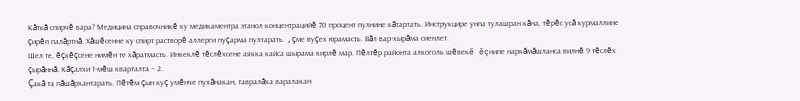Кăткă спирчĕ вара? Медицина справочникĕ ку медикаментра этанол концентрацийĕ 70 процент пулнине кăтартать. Инструкцире унпа тулашран кăна, тĕрĕс усă курмаллине çирĕп палăртнă. Хăшĕсенне ку спирт растворĕ аллерги пуçарма пултарать. ,çме вуçех юрамасть. Вăл вар-хырăма сиенлет.
Шел те, ĕçкĕçсене нимĕн те хăратмасть. Инкеклĕ тĕслĕхсене аякка кайса шырама кирлĕ мар. Пĕлтĕр районта алкоголь шĕвекĕ ĕçнипе наркăмăшланса вилнĕ 9 тĕслĕх çырăннă. Кăçалхи 1-мĕш кварталта – 2.
Çакă та пăшăрхантарать. Пĕтĕм çын куç умĕнче пухăнакан, тавралăха варалакан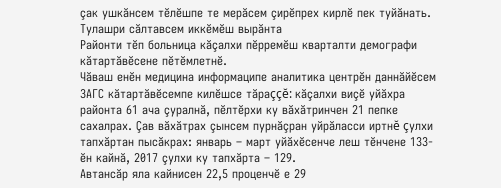çак ушкăнсем тĕлĕшпе те мерăсем çирĕпрех кирлĕ пек туйăнать.
Тулашри сăлтавсем иккĕмĕш вырăнта
Районти тĕп больница кăçалхи пĕрремĕш кварталти демографи кăтартăвĕсене пĕтĕмлетнĕ.
Чăваш енĕн медицина информаципе аналитика центрĕн даннăйĕсем ЗАГС кăтартăвĕсемпе килĕшсе тăраççĕ: кăçалхи виçĕ уйăхра районта 61 ача çуралнă, пĕлтĕрхи ку вăхăтринчен 21 пепке сахалрах. Çав вăхăтрах çынсем пурнăçран уйрăласси иртнĕ çулхи тапхăртан пысăкрах: январь – март уйăхĕсенче леш тĕнчене 133-ĕн кайнă, 2017 çулхи ку тапхăрта – 129.
Автансăр яла кайнисен 22,5 проценчĕ е 29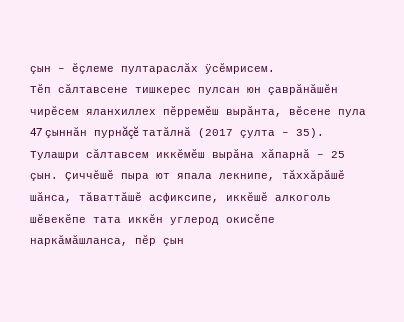çын – ĕçлеме пултараслăх ÿсĕмрисем.
Тĕп сăлтавсене тишкерес пулсан юн çаврăнăшĕн чирĕсем яланхиллех пĕрремĕш вырăнта, вĕсене пула 47 çыннăн пурнăçĕ татăлнă (2017 çулта – 35).
Тулашри сăлтавсем иккĕмĕш вырăна хăпарнă – 25 çын. Çиччĕшĕ пыра ют япала лекнипе, тăххăрăшĕ шăнса, тăваттăшĕ асфиксипе, иккĕшĕ алкоголь шĕвекĕпе тата иккĕн углерод окисĕпе наркăмăшланса, пĕр çын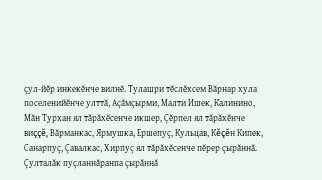çул-йĕр инкекĕнче вилнĕ. Тулашри тĕслĕхсем Вăрнар хула поселенийĕнче улттă, Аçăмçырми, Малти Ишек, Калинино, Мăн Турхан ял тăрăхĕсенче икшер, Çĕрпел ял тăрăхĕнче виççĕ, Вăрманкас, Ярмушка, Ершепуç, Кульцав, Кĕçĕн Кипек, Санарпуç, Çавалкас, Хирпуç ял тăрăхĕсенче пĕрер çырăннă.
Çулталăк пуçланнăранпа çырăннă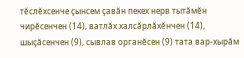тĕслĕхсенче çынсем çавăн пекех нерв тытăмĕн чирĕсенчен (14), ватлăх халсăрлăхĕнчен (14), шыçăсенчен (9), сывлав органĕсен (9) тата вар-хырăм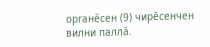органĕсен (9) чирĕсенчен вилни паллă.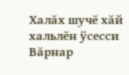Халăх шучĕ хăй хальлĕн ÿсесси Вăрнар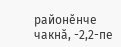районĕнче чакнă, -2,2-пе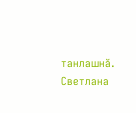танлашнă.
Светлана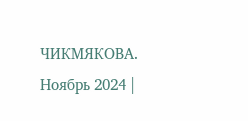ЧИКМЯКОВА.
Ноябрь 2024 |